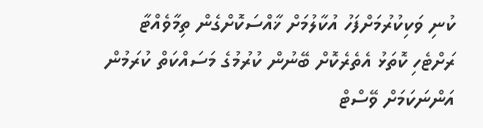ކުނި ވަކިކުރުމަށްފަހު އުކާލުމަށް ޚާއްސަކޮށްގެން ތިމާވެއްޓާ ރަށްޓެހި ކޮތަޅު އެތެރެކޮށް ބޭނުން ކުރުމުގެ މަސައްކަތް ކުރަމުން އަންނަކަމަށް ވޭސްޓް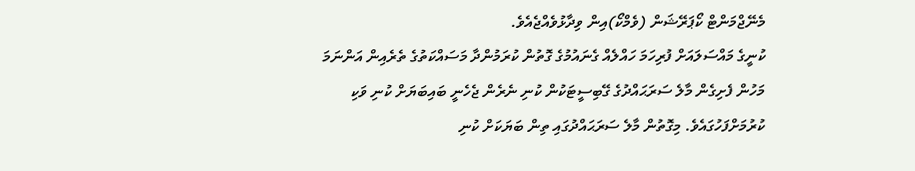މެނޭޖްމަންޓް ކޯޕަރޭޝަން (ވެމްކޯ)އިން ވިދާޅުވެއްޖެއެވެ.
ކުނީގެ މައްސަލައަށް ފުރިހަމަ ހައްލެއް ގެނައުމުގެ ގޮތުން ކުރަމުންދާ މަސައްކަތުގެ ތެރެއިން އަންނަމަ މަހުން ފެށިގެން މާލެ ސަރަޙައްދުގެ ގޭބިސީޓަކުން ކުނި ނެރެން ޖެހެނީ ބައިބަޔަށް ކުނި ވަކި ކުރުމަށްފަހުގައެވެ. މިގޮތުން މާލެ ސަރަޙައްދުގައި ތިން ބަޔަކަށް ކުނި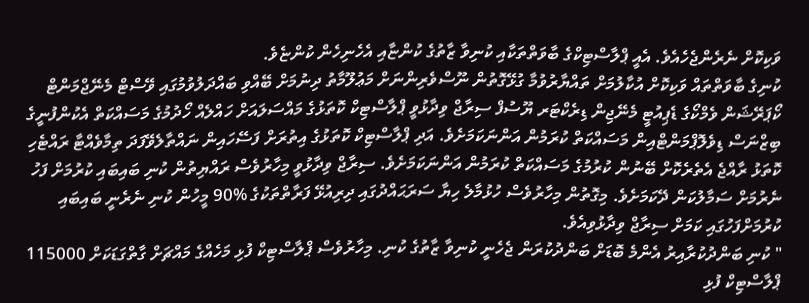ވަކިކޮށް ނެރެންޖެހެއެވެ. އެއީ ޕްލާސްޓިކްގެ ބާވަތްތަކާއި ކުނިވާ ޒާތުގެ ކުންޏާއި އެހެނިހެން ކުންޏެވެ.
ކުނިގެ ބާވަތްތައް ވަކިކޮށް އުކާލުމަށް ތައްޔާރުވުމާ ގުޅޭގޮތުން ނޫސްވެރިންނަށް މަޢުލޫމާތު ދިނުމަށް ބޭއްވި ބައްދަލުވުމުގައި ވޭސްޓް މެނޭޖްމަންޓް ކޯޕަރޭޝަން ވެމްކޯގެ ޑެޕިއުޓީ މެނޭޖިން ޑިރެކްޓަރ ޔޫސުފް ސިރާޖް ވިދާޅުވީ ޕްލާސްޓިކް ކޮތަޅުގެ މައްސަލައަށް ހައްލެއް ހޯދުމުގެ މަސައްކަތް އެކުންފުނީގެ ބިޒްނަސް ޑިވެލޮޕްމަންޓްއިން މަސައްކަތް ކުރަމުން އަންނަކަމަށެވެ. އަދި ޕްލާސްޓިކް ކޮތަޅުގެ އިތުރަށް ފަސޭހައިން ނައްތާލެވޭފަދަ ތިމާވެއްޓާ ރައްޓެހި ކޮތަޅު ރާއްޖެ އެތެރެކޮށް ބޭނުން ކުރުމުގެ މަސައްކަތް ކުރަމުން އަންނަކަމަށެވެ. ސިރާޖް ވިދާޅުވީ މިހާރުވެސް ރައްޔިތުން ކުނި ބައިބައި ކުރުމަށް ފަހު ނެރުމަށް ސަމާލުކަން ދޭކަމަށެވެ. މިގޮތުން މިހާރުވެސް ހުޅުމާލެ ހިޔާ ސަރަޙައްދުގައި ދިރިއުޅޭ ފަރާތްތަކުގެ %90 މީހުން ކުނި ނެރެނީ ބައިބައި ކުރުމަށްފަހުގައި ކަމަށް ސިރާޖް ވިދާޅުވިއެވެ.
" ކުނި ބަންދުކުރާއިރު އެންމެ ބޮޑަށް ބަންދުކުރަން ޖެހެނީ ކުނިވާ ޒާތުގެ ކުނި. މިހާރުވެސް ޕްލާސްޓިކް ފުޅި މަހެއްގެ މައްޗަށް ގާތްގަޑަކަށް 115000 ޕްލާސްޓިކް ފުޅި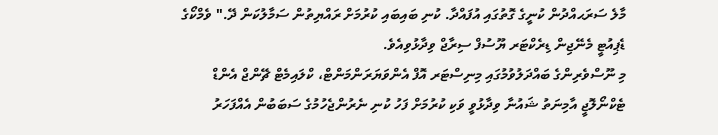މާލެ ސަރަޙއްދުން ކުނީގެ ގޮތުގައި އުފައްދާ. ކުނި ބައިބައި ކުރުމަށް ރައްޔިތުން ސަމާލުކަން ދޭ." ވެމްކޯގެ ޑެޕިއުޓީ މެނޭޖިން ޑިރެކްޓަރ ޔޫސުފް ސިރާޖް ވިދާޅުވިއެވެ.
މި ނޫސްވެރިންގެ ބައްދަލުވުމުގައި މިނިސްޓަރ އޮފް އެންވަޔަރަންމަންޓް، ކްލައިމެޓް ޗޭންޖް އެންޑް ޓެކްނޯލޮޖީ އާމިނަތު ޝައުނާ ވިދާޅުވީ ވަކި ކުރުމަށް ފަހު ކުނި ނެރުންޖެހުމުގެ ސަބަބުން އެއްފަހަރު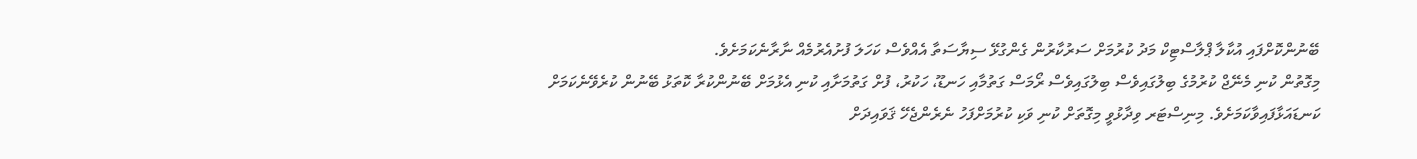ބޭނުންކޮށްފައި އުކާލާ ޕްލާސްޓިކް މަދު ކުރުމަށް ސަރުކާރުން ގެންގުޅޭ ސިޔާސަތާ އެއްވެސް ކަހަލަ ފުށުއެރުމެއް ނާރާނެކަމަށެވެ.
މިގޮތުން ކުނި މެނޭޖް ކުރުމުގެ ބިލުގައިވެސް ބިލުގައިވެސް ރޯމަސް ގަތުމާއި ހަނޑޫ، ހަކުރު، ފުށް ގަތުމަށާއި ކުނި އެޅުމަށް ބޭނުންކުރާ ކޮތަޅު ބޭނުން ކުރެވޭނެކަމަށް ކަނޑައަޅާފައިވާކަމަށެވެ. މިނިސްޓަރ ވިދާޅުވީ މިގޮތަށް ކުނި ވަކި ކުރުމަށްފަހު ނެރެންޖެހޭ ޤަވައިދަށް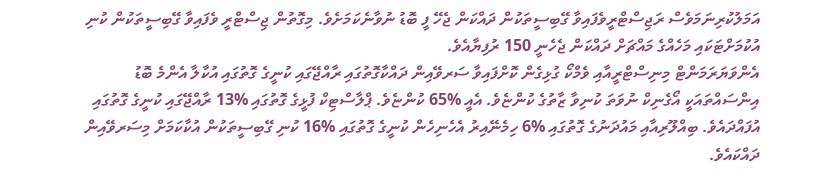އަމަލުކުރިނަމަވެސް ރަޖިސްޓްރީވެފައިވާ ގޭބިސީތަކުން ދައްކަން ޖެހޭ ފީ ބޮޑު ނުވާނެކަމަށެވެ. މިގޮތުން ޖިސްޓްރީ ވެފައިވާ ގޭބިސީތަކުން ކުނި އުކުމަށްޓަކައި މަހެއްގެ މައްޗަށް ދައްކަން ޖެހެނީ 150 ރުފިޔާއެވެ.
އެންވަޔަރަމަންޓް މިނިސްޓްރީއާއި ވެމްކޯ ގުޅިގެން ކޮށްފައިވާ ސަރވޭއިން ދައްކާގޮތުގައި ރާއްޖޭގައި ކުނީގެ ގޮތުގައި އުކާލާ އެންމެ ބޮޑު އިންސައްތައަކީ އޯގެނިކް ނުވަތަ ކުނިވާ ޒާތުގެ ކުންޏެވެ. އެއީ %65 ކުންޏެވެ. ޕްލާސްޓިކް ފުޅީގެ ގޮތުގައި %13 ރާއްޖޭގައި ކުނީގެ ގޮތުގައި އުފައްދައެވެ. ބިއްލޫރިއާއި މައުދަނުގެ ގޮތުގައި %6 ހިމެނޭއިރު އެހެނިހެން ކުނީގެ ގޮތުގައި %16 ކުނި ގޭބިސީތަކުން އުކާކަމަށް މިސަރވޭއިން ދައްކައެވެ.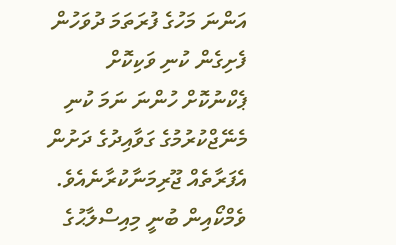އަންނަ މަހުގެ ފުރަތަމަ ދުވަހުން ފެށިގެން ކުނި ވަކިކޮށް ޕެކްނުކޮށް ހުންނަ ނަމަ ކުނި މެނޭޖްކުރުމުގެ ގަވާއިދުގެ ދަށުން އެފަރާތެއް ޖޫރިމަނާކުރާނެއެވެ. ވެމްކޯއިން ބުނީ މިއިސްލާޙުގެ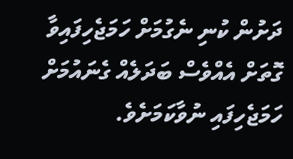ދަށުން ކުނި ނެގުމަށް ހަމަޖެހިފައިވާ ގޮތަށް އެއްވެސް ބަދަލެއް ގެނައުމަށް ހަމަޖެހިފައި ނުވާކަމަށެވެ.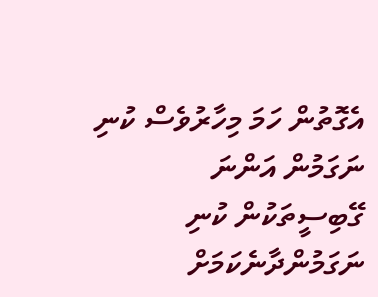އެގޮތުން ހަމަ މިހާރުވެސް ކުނި ނަގަމުން އަންނަ ގޭބިސީތަކުން ކުނި ނަގަމުންދާނެކަމަށް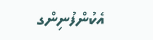އެކުންފުނިންގ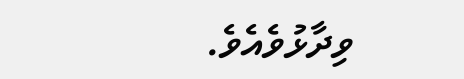ވިދާޅުވެއެވެ.